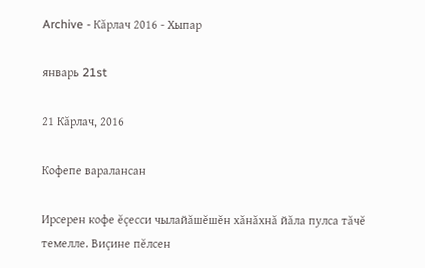Archive - Кăрлач 2016 - Хыпар

январь 21st

21 Кăрлач, 2016

Кофепе варалансан

Ирсерен кофе ĕçесси чылайăшĕшĕн хăнăхнă йăла пулса тăчĕ темелле. Виçине пĕлсен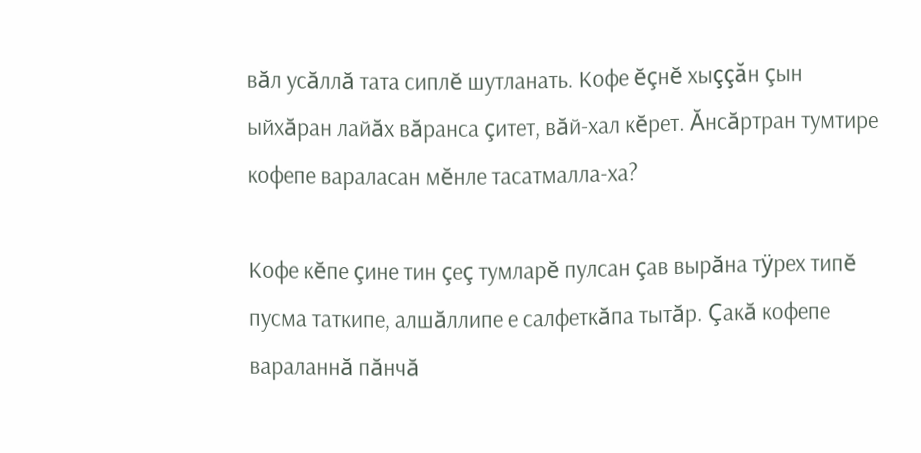вăл усăллă тата сиплĕ шутланать. Кофе ĕçнĕ хыççăн çын ыйхăран лайăх вăранса çитет, вăй-хал кĕрет. Ăнсăртран тумтире кофепе вараласан мĕнле тасатмалла-ха?

Кофе кĕпе çине тин çеç тумларĕ пулсан çав вырăна тÿрех типĕ пусма таткипе, алшăллипе е салфеткăпа тытăр. Çакă кофепе вараланнă пăнчă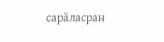сарăласран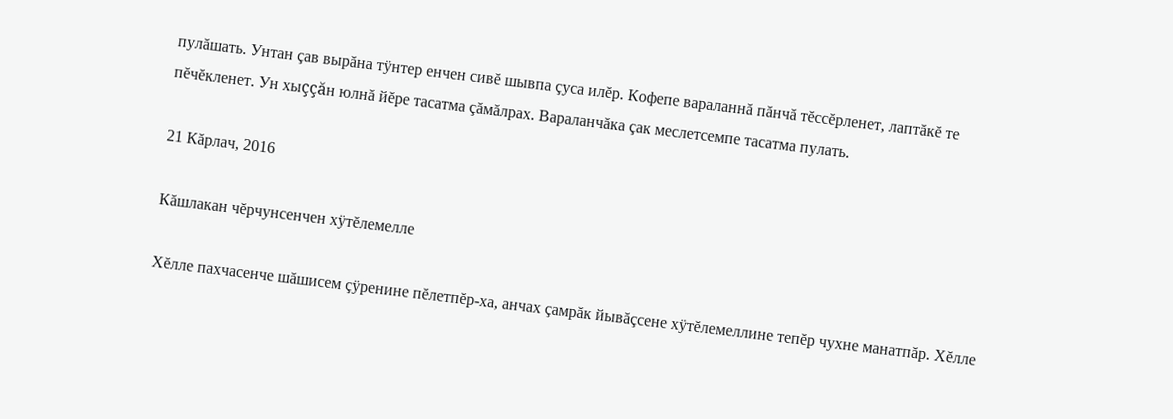пулăшать. Унтан çав вырăна тÿнтер енчен сивĕ шывпа çуса илĕр. Кофепе вараланнă пăнчă тĕссĕрленет, лаптăкĕ те пĕчĕкленет. Ун хыççăн юлнă йĕре тасатма çăмăлрах. Вараланчăка çак меслетсемпе тасатма пулать.

21 Кăрлач, 2016

Кăшлакан чĕрчунсенчен хÿтĕлемелле

Хĕлле пахчасенче шăшисем çÿренине пĕлетпĕр-ха, анчах çамрăк йывăçсене хÿтĕлемеллине тепĕр чухне манатпăр. Хĕлле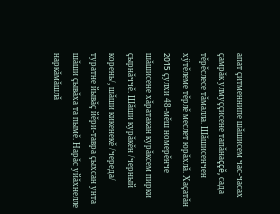апат çитменнипе шăшисем час-часах çамрăк улмуççисене тапăнаççĕ, сада тĕрĕслесе тăмалла. Шăшисенчен хÿтĕлеме тĕрлĕ меслет юрăхлă. Хаçатăн 2015 çулхи 48-мĕш номерĕнче шăшисене хăратакан курăксем пирки çырнăччĕ. Шăши курăкĕн /черный корень/, шăши кикенекĕ /череда/ туратне йывăç йĕри-тавра çыхсан унта шăши çывăха та пымĕ. Нарăс уйăхнелле наркăмăшлă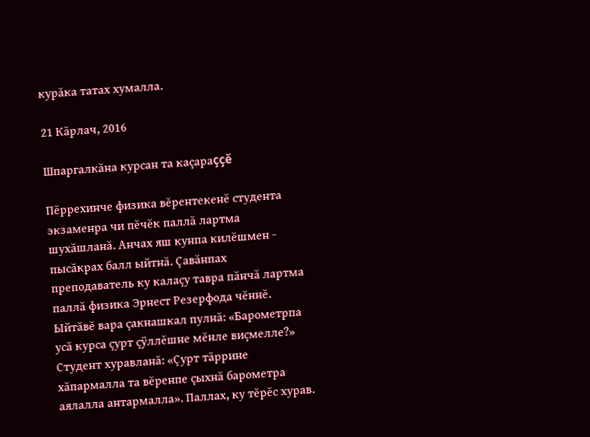курăка татах хумалла.

21 Кăрлач, 2016

Шпаргалкăна курсан та каçараççĕ

Пĕррехинче физика вĕрентекенĕ студента экзаменра чи пĕчĕк паллă лартма шухăшланă. Анчах яш кунпа килĕшмен - пысăкрах балл ыйтнă. Çавăнпах преподаватель ку калаçу тавра пăнчă лартма паллă физика Эрнест Резерфода чĕннĕ. Ыйтăвĕ вара çакнашкал пулнă: «Барометрпа усă курса çурт çÿллĕшне мĕнле виçмелле?» Студент хуравланă: «Çурт тăррине хăпармалла та вĕренпе çыхнă барометра аялалла антармалла». Паллах, ку тĕрĕс хурав.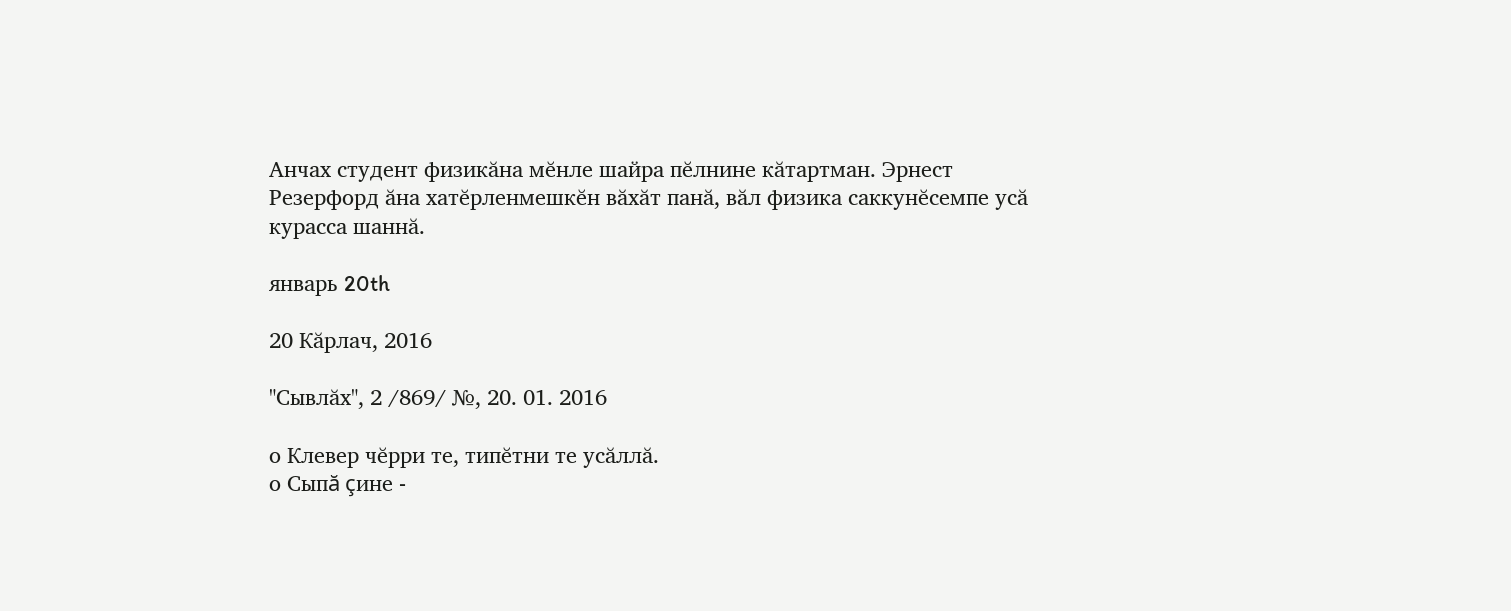Анчах студент физикăна мĕнле шайра пĕлнине кăтартман. Эрнест Резерфорд ăна хатĕрленмешкĕн вăхăт панă, вăл физика саккунĕсемпе усă курасса шаннă.

январь 20th

20 Кăрлач, 2016

"Сывлăх", 2 /869/ №, 20. 01. 2016

о Клевер чĕрри те, типĕтни те усăллă.
о Сыпă çине -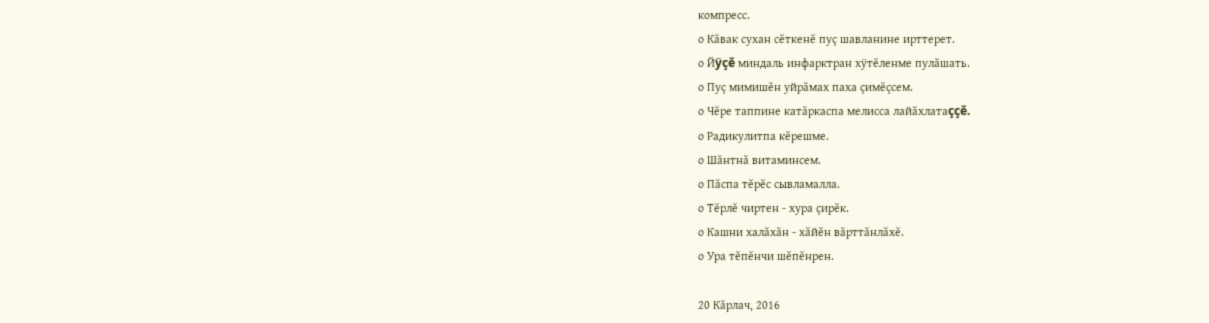компресс.
о Кăвак сухан сĕткенĕ пуç шавланине ирттерет.
о Йÿçĕ миндаль инфарктран хÿтĕленме пулăшать.
о Пуç мимишĕн уйрăмах паха çимĕçсем.
о Чĕре таппине катăркаспа мелисса лайăхлатаççĕ.
о Радикулитпа кĕрешме.
о Шăнтнă витаминсем.
о Пăспа тĕрĕс сывламалла.
о Тĕрлĕ чиртен - хура çирĕк.
о Кашни халăхăн - хăйĕн вăрттăнлăхĕ.
о Ура тĕпĕнчи шĕпĕнрен.

20 Кăрлач, 2016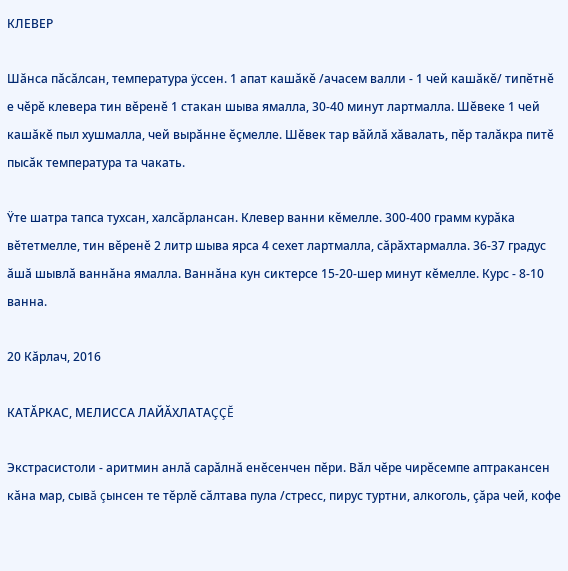КЛЕВЕР

Шăнса пăсăлсан, температура ÿссен. 1 апат кашăкĕ /ачасем валли - 1 чей кашăкĕ/ типĕтнĕ е чĕрĕ клевера тин вĕренĕ 1 стакан шыва ямалла, 30-40 минут лартмалла. Шĕвеке 1 чей кашăкĕ пыл хушмалла, чей вырăнне ĕçмелле. Шĕвек тар вăйлă хăвалать, пĕр талăкра питĕ пысăк температура та чакать.

Ÿте шатра тапса тухсан, халсăрлансан. Клевер ванни кĕмелле. 300-400 грамм курăка вĕтетмелле, тин вĕренĕ 2 литр шыва ярса 4 сехет лартмалла, сăрăхтармалла. 36-37 градус ăшă шывлă ваннăна ямалла. Ваннăна кун сиктерсе 15-20-шер минут кĕмелле. Курс - 8-10 ванна.

20 Кăрлач, 2016

КАТĂРКАС, МЕЛИССА ЛАЙĂХЛАТАÇÇĔ

Экстрасистоли - аритмин анлă сарăлнă енĕсенчен пĕри. Вăл чĕре чирĕсемпе аптракансен кăна мар, сывă çынсен те тĕрлĕ сăлтава пула /стресс, пирус туртни, алкоголь, çăра чей, кофе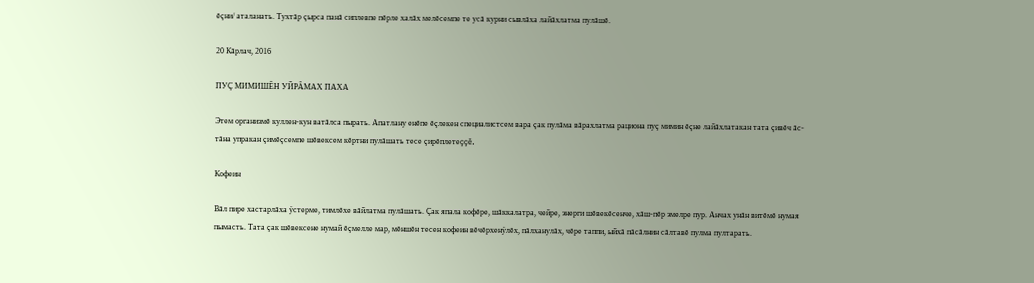ĕçни/ аталанать. Тухтăр çырса панă сиплевпе пĕрле халăх мелĕсемпе те усă курни сывлăха лайăхлатма пулăшĕ.

20 Кăрлач, 2016

ПУÇ МИМИШĔН УЙРĂМАХ ПАХА

Этем организмĕ куллен-кун ватăлса пырать. Апатлану енĕпе ĕçлекен специалистсем вара çак пулăма вăрахлатма рациона пуç мимин ĕçне лайăхлатакан тата çивĕч ăс-тăна упракан çимĕçсемпе шĕвексем кĕртни пулăшать тесе çирĕплетеççĕ.

Кофеин

Вăл пире хастарлăха ÿстерме, тимлĕхе вăйлатма пулăшать. Çак япала кофĕре, шăккалатра, чейре, энерги шĕвекĕсенче, хăш-пĕр эмелре пур. Анчах унăн витĕмĕ нумая пымасть. Тата çак шĕвексене нумай ĕçмелле мар, мĕншĕн тесен кофеин вĕчĕрхенÿлĕх, пăлханулăх, чĕре таппи, ыйхă пăсăлнин сăлтавĕ пулма пултарать.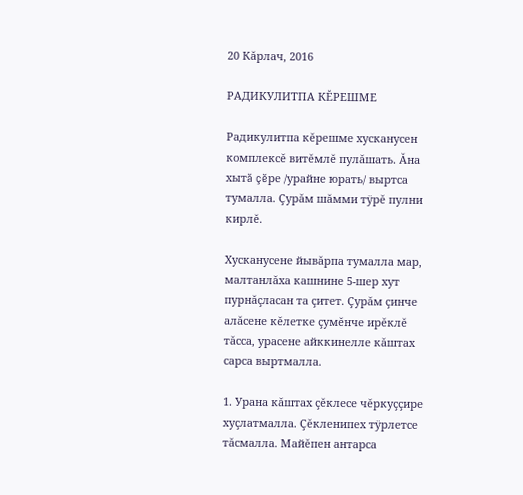20 Кăрлач, 2016

РАДИКУЛИТПА КĔРЕШМЕ

Радикулитпа кĕрешме хусканусен комплексĕ витĕмлĕ пулăшать. Ăна хытă çĕре /урайне юрать/ выртса тумалла. Çурăм шăмми тÿрĕ пулни кирлĕ.

Хусканусене йывăрпа тумалла мар, малтанлăха кашнине 5-шер хут пурнăçласан та çитет. Çурăм çинче алăсене кĕлетке çумĕнче ирĕклĕ тăсса, урасене айккинелле кăштах сарса выртмалла.

1. Урана кăштах çĕклесе чĕркуççире хуçлатмалла. Çĕкленипех тÿрлетсе тăсмалла. Майĕпен антарса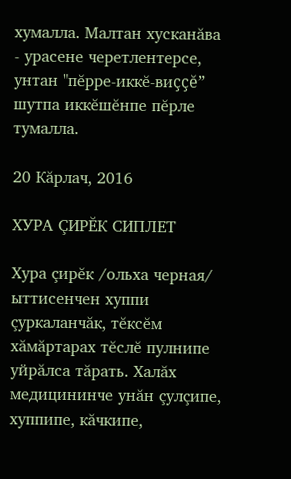хумалла. Малтан хусканăва - урасене черетлентерсе, унтан "пĕрре-иккĕ-виççĕ” шутпа иккĕшĕнпе пĕрле тумалла.

20 Кăрлач, 2016

ХУРА ÇИРĔК СИПЛЕТ

Хура çирĕк /ольха черная/ ыттисенчен хуппи çуркаланчăк, тĕксĕм хăмăртарах тĕслĕ пулнипе уйрăлса тăрать. Халăх медицининче унăн çулçипе, хуппипе, кăчкипе,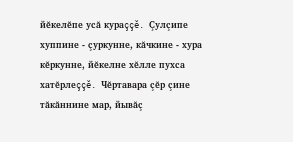йĕкелĕпе усă кураççĕ. Çулçипе хуппине - çуркунне, кăчкине - хура кĕркунне, йĕкелне хĕлле пухса хатĕрлеççĕ. Чĕртавара çĕр çине тăкăннине мар, йывăç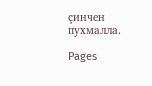çинчен пухмалла.

Pages